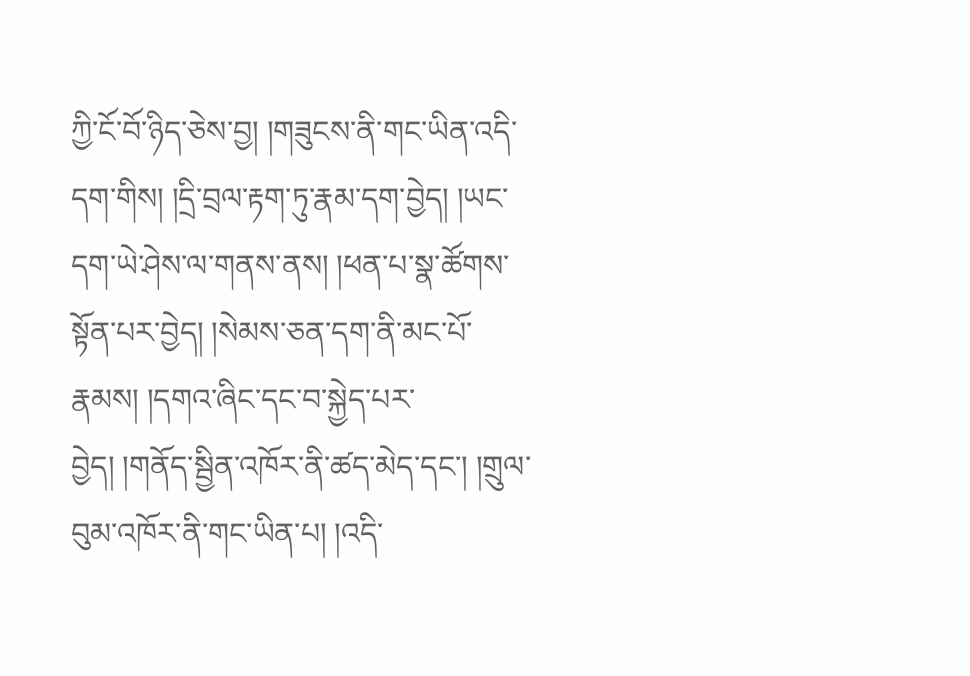ཀྱི་ངོ་བོ་ཉིད་ཅེས་བྱ། །གཟུངས་ནི་གང་ཡིན་འདི་དག་གིས། །དྲི་བྲལ་རྟག་ཏུ་རྣམ་དག་བྱེད། །ཡང་དག་ཡེ་ཤེས་ལ་གནས་ནས། །ཕན་པ་སྣ་ཚོགས་སྟོན་པར་བྱེད། །སེམས་ཅན་དག་ནི་མང་པོ་རྣམས། །དགའ་ཞིང་དང་བ་སྐྱེད་པར་བྱེད། །གནོད་སྦྱིན་འཁོར་ནི་ཚད་མེད་དང་། །གྲུལ་བུམ་འཁོར་ནི་གང་ཡིན་པ། །འདི་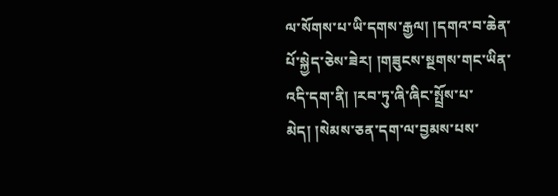ལ་སོགས་པ་ཡི་དགས་རྒྱལ། །དགའ་བ་ཆེན་པོ་སྐྱེད་ཅེས་ཟེར། །གཟུངས་སྔགས་གང་ཡིན་འདི་དག་ནི། །རབ་ཏུ་ཞི་ཞིང་སྤྲོས་པ་མེད། །སེམས་ཅན་དག་ལ་བྱམས་པས་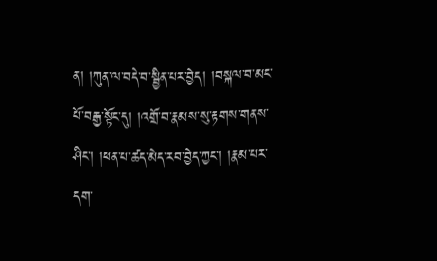ན། །ཀུན་ལ་བདེ་བ་སྦྱིན་པར་བྱེད། །བསྐལ་བ་མང་པོ་བརྒྱ་སྟོང་དུ། །འགྲོ་བ་རྣམས་སུ་རྟགས་གནས་ཤིང་། །ཕན་པ་ཚད་མེད་རབ་བྱེད་ཀྱང་། །རྣམ་པར་དག་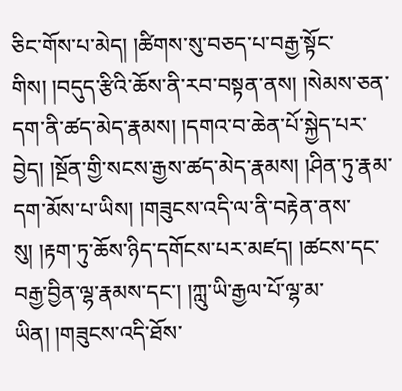ཅིང་གོས་པ་མེད། །ཚིགས་སུ་བཅད་པ་བརྒྱ་སྟོང་གིས། །བདུད་རྩིའི་ཆོས་ནི་རབ་བསྟན་ནས། །སེམས་ཅན་དག་ནི་ཚད་མེད་རྣམས། །དགའ་བ་ཆེན་པོ་སྐྱེད་པར་བྱེད། །སྔོན་གྱི་སངས་རྒྱས་ཚད་མེད་རྣམས། །ཤིན་ཏུ་རྣམ་དག་མོས་པ་ཡིས། །གཟུངས་འདི་ལ་ནི་བརྟེན་ནས་སུ། །རྟག་ཏུ་ཆོས་ཉིད་དགོངས་པར་མཛད། །ཚངས་དང་བརྒྱ་བྱིན་ལྷ་རྣམས་དང་། །ཀླུ་ཡི་རྒྱལ་པོ་ལྷ་མ་ཡིན། །གཟུངས་འདི་ཐོས་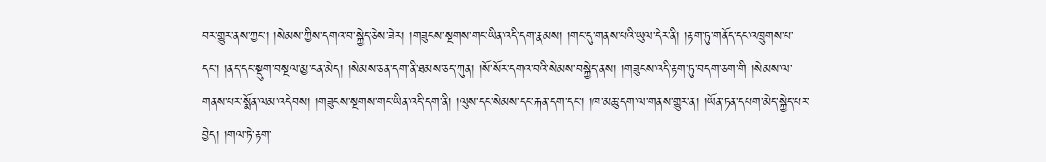བར་གྱུར་ནས་ཀྱང་། །སེམས་ཀྱིས་དགའ་བ་སྐྱེད་ཅེས་ཟེར། །གཟུངས་སྔགས་གང་ཡིན་འདི་དག་རྣམས། །གང་དུ་གནས་པའི་ཡུལ་དེར་ནི། །རྟག་ཏུ་གནོད་དང་འཁྲུགས་པ་དང་། །ནད་དང་སྡུག་བསྔལ་མྱ་ངན་མེད། །སེམས་ཅན་དག་ནི་ཐམས་ཅད་ཀུན། །སོ་སོར་དགའ་བའི་སེམས་བསྐྱེད་ནས། །གཟུངས་འདི་རྟག་ཏུ་བདག་ཅག་གི །སེམས་ལ་གནས་པར་སྨོན་ལམ་འདེབས། །གཟུངས་སྔགས་གང་ཡིན་འདི་དག་ནི། །ལུས་དང་སེམས་དང་རྐན་དག་དང་། །ཁ་མཆུ་དག་ལ་གནས་གྱུར་ན། །ཡོན་ཏན་དཔག་མེད་སྐྱེད་པར་བྱེད། །གལ་ཏེ་རྟག་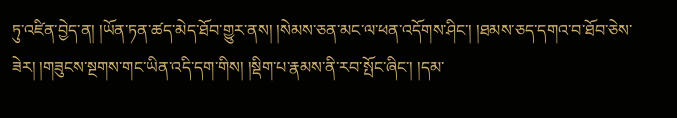ཏུ་འཛིན་བྱེད་ན། །ཡོན་ཏན་ཚད་མེད་ཐོབ་གྱུར་ནས། །སེམས་ཅན་མང་ལ་ཕན་འདོགས་ཤིང་། །ཐམས་ཅད་དགའ་བ་ཐོབ་ཅེས་ཟེར། །གཟུངས་སྔགས་གང་ཡིན་འདི་དག་གིས། །སྡིག་པ་རྣམས་ནི་རབ་སྤོང་ཞིང་། །དམ་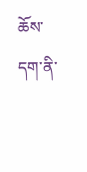ཆོས་དག་ནི་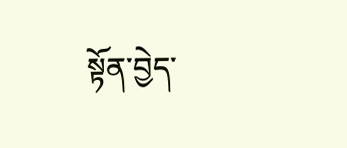སྟོན་བྱེད་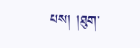པས། །ཐུག་